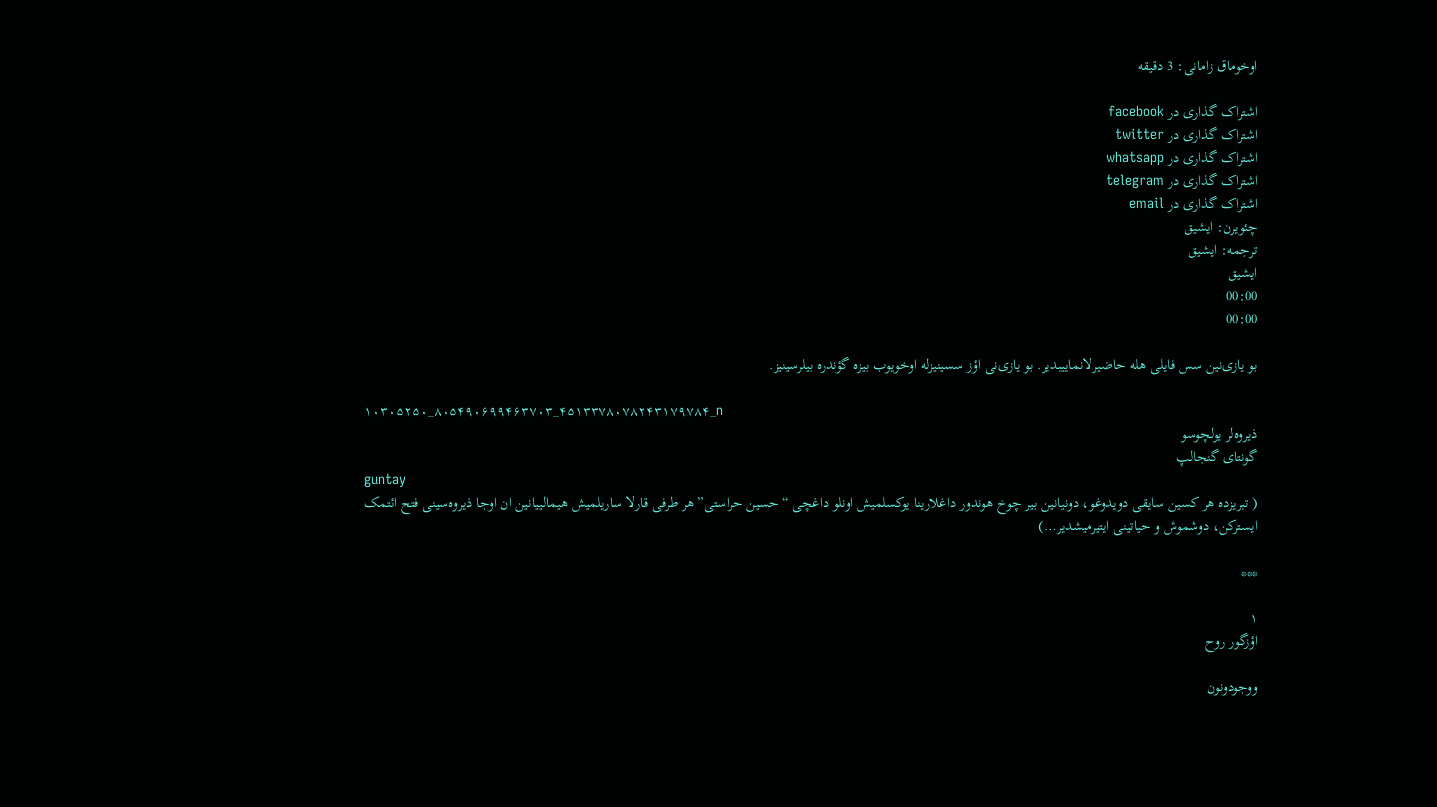اوخوماق زامانی: 3 دقیقه

اشتراک گذاری در facebook
اشتراک گذاری در twitter
اشتراک گذاری در whatsapp
اشتراک گذاری در telegram
اشتراک گذاری در email
چئویرن: ایشیق
ترجمه: ایشیق
ایشیق
00:00
00:00

بو یازی‌نین سس فایلی هله حاضیرلانماییبدیر. بو یازی‌نی اؤز سسینیزله اوخویوب بیزه گؤندره بیلرسینیز.

۱۰۳۰۵۲۵۰_۸۰۵۴۹۰۶۹۹۴۶۳۷۰۳_۴۵۱۳۳۷۸۰۷۸۲۴۳۱۷۹۷۸۴_n
ذیروه‌لر یولچوسو
گونتای گنجالپ
guntay
( تبریزده هر کسین سایقی دویدوغو، دونیانین بیر چوخ هوندور داغلارینا یوکسلمیش اونلو داغچی “حسین حراستی” هر طرفی قارلا ساریلمیش هیمالییانین ان اوجا ذیروه‌سینی فتح ائتمک ایسترکن، دوشموش و حیاتینی ایتیرمیشدیر…)

***

۱
اؤزگور روح

ووجودونون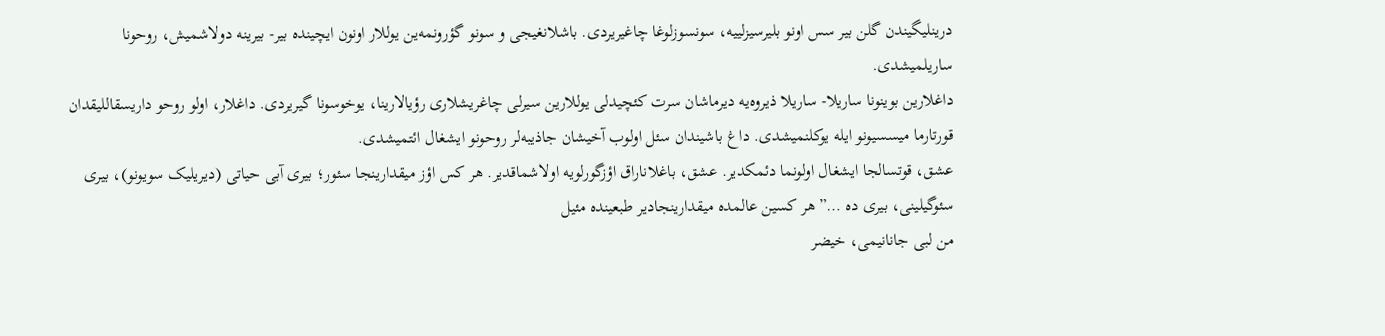درینلیگیندن گلن بیر سس اونو بلیرسیزلییه، سونسوزلوغا چاغیریردی. باشلانغیجی و سونو گؤرونمه‌ین یوللار اونون ایچینده بیر- بیرینه دولاشمیش، روحونا ساریلمیشدی.
داغلارین بوینونا ساریلا- ساریلا ذیروه‌یه دیرماشان سرت کئچیدلی یوللارین سیرلی چاغریشلاری رؤیالارینا، یوخوسونا گیریردی. داغلار، اولو روحو داریسقاللیقدان قورتارما میسسیونو ایله یوکلنمیشدی. داغ باشیندان سئل اولوب آخیشان جاذیبه‌لر روحونو ایشغال ائتمیشدی.
عشق، قوتسالجا ایشغال اولونما دئمکدیر. عشق، باغلاناراق اؤزگورلویه اولاشماقدیر. هر کس اؤز میقدارینجا سئور؛ بیری آبی حیاتی (دیریلیک سویونو)، بیری سئوگیلینی، بیری ده …”هر کسین عالمده میقدارینجادیر طبعینده مئیل
من لبی جانانیمی، خیضر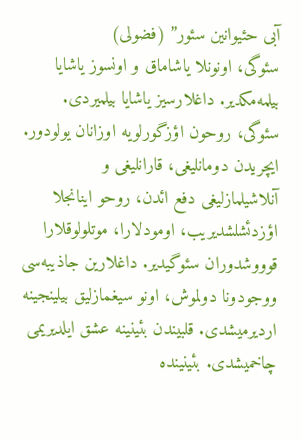آبی حئیوانین سئور” (فضولی)
سئوگی، اونونلا یاشاماق و اونسوز یاشایا بیلمه‌مکدیر. داغلارسیز یاشایا بیلمیردی. سئوگی، روحون اؤزگورلویه اوزانان یولودور. ایچریدن دومانلیغی، قارانلیغی و آنلاشیلمازلیغی دفع ائدن، روحو اینانجلا اؤزدئشلشدیریب، اومودلارا، موتلولوقلارا قوووشدوران سئوگیدیر. داغلارین جاذیبه‌سی ووجودونا دولموش، اونو سیغمازلیق بیلینجینه اردیرمیشدی. قلبیندن بئینینه عشق ایلدیریمی چاخمیشدی. بئینینده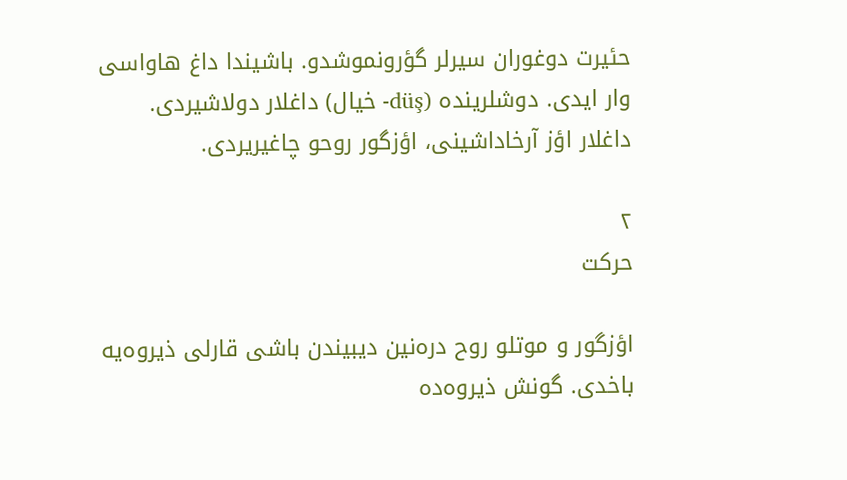حئیرت دوغوران سیرلر گؤرونموشدو. باشیندا داغ هاواسی وار ایدی. دوشلرینده (düş- خیال) داغلار دولاشیردی. داغلار اؤز آرخاداشینی، اؤزگور روحو چاغیریردی.

۲
حرکت

اؤزگور و موتلو روح دره‌نین دیبیندن باشی قارلی ذیروه‌یه باخدی. گونش ذیروه‌ده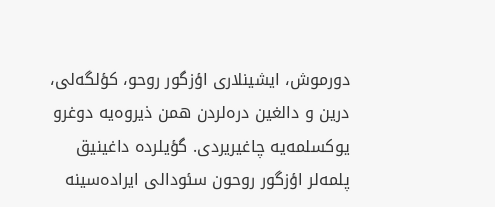دورموش، ایشینلاری اؤزگور روحو، کؤلگه‌لی، درین و دالغین دره‌لردن همن ذیروه‌یه دوغرو یوکسلمه‌یه چاغیریردی. گؤیلرده داغینیق پلمه‌لر اؤزگور روحون سئودالی ایراده‌سینه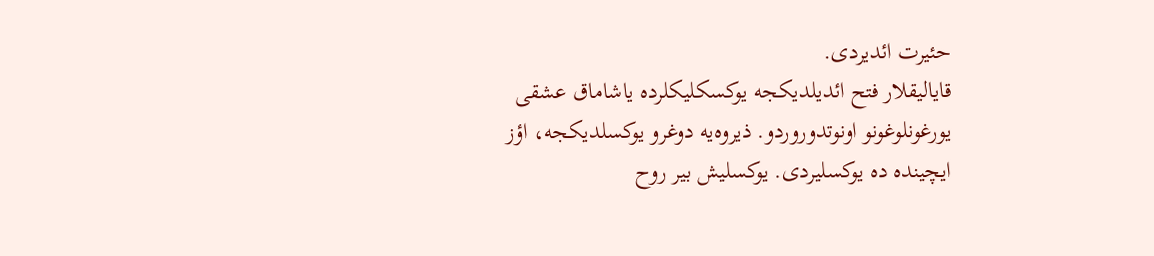حئیرت ائدیردی.
قایالیقلار فتح ائدیلدیکجه یوکسکلیکلرده یاشاماق عشقی یورغونلوغونو اونوتدوروردو. ذیروه‌یه دوغرو یوکسلدیکجه، اؤز ایچینده ده یوکسلیردی. یوکسلیش بیر روح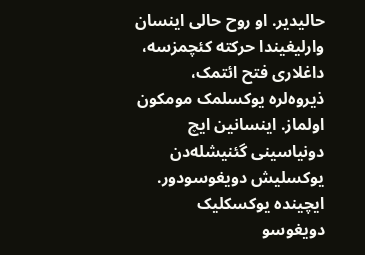حالیدیر. او روح حالی اینسان وارلیغیندا حرکته کئچمزسه، داغلاری فتح ائتمک، ذیروه‌لره یوکسلمک مومکون اولماز. اینسانین ایچ دونیاسینی گئنیشله‌دن یوکسلیش دویغوسودور. ایچینده یوکسکلیک دویغوسو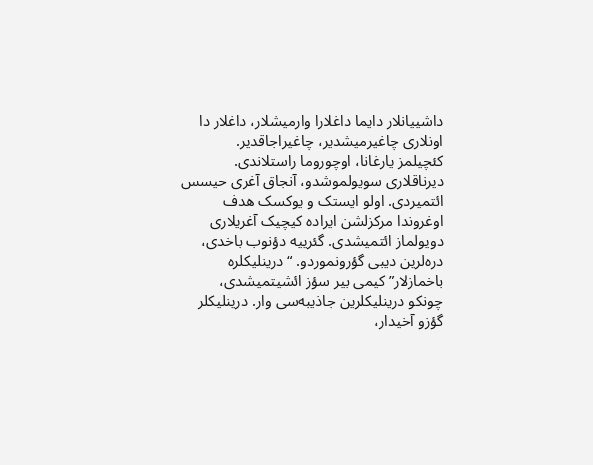داشییانلار دایما داغلارا وارمیشلار، داغلار دا اونلاری چاغیرمیشدیر، چاغیراجاقدیر.
کئچیلمز یارغانا، اوچوروما راستلاندی. دیرناقلاری سویولموشدو، آنجاق آغری حیسس ائتمیردی. اولو ایستک و یوکسک هدف اوغروندا مرکزلشن ایراده کیچیک آغریلاری دویولماز ائتمیشدی. گئرییه دؤنوب باخدی، دره‌لرین دیبی گؤرونموردو. “درینلیکلره باخمازلار” کیمی بیر سؤز ائشیتمیشدی، چونکو درینلیکلرین جاذیبه‌سی وار. درینلیکلر گؤزو آخیدار،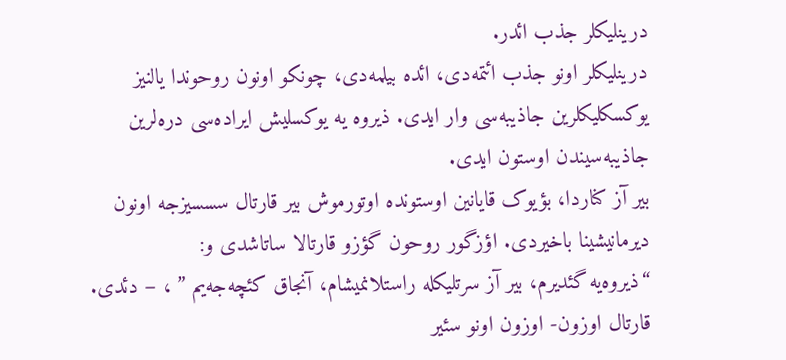درینلیکلر جذب ائدر.
درینلیکلر اونو جذب ائتمه‌دی، ائده بیلمه‌دی، چونکو اونون روحوندا یالنیز یوکسکلیکلرین جاذیبه‌سی وار ایدی. ذیروه یه یوکسلیش ایراده‌سی دره‌لرین جاذیبه‌سیندن اوستون ایدی.
بیر آز کناردا، بؤیوک قایانین اوستونده اوتورموش بیر قارتال سسسیزجه اونون دیرمانیشینا باخیردی. اؤزگور روحون گؤزو قارتالا ساتاشدی و:
“ذیروه‌یه گئدیرم، بیر آز سرتلیکله راستلانمیشام، آنجاق کئچه‌جه‌یم ” ، – دئدی.
قارتال اوزون- اوزون اونو سئیر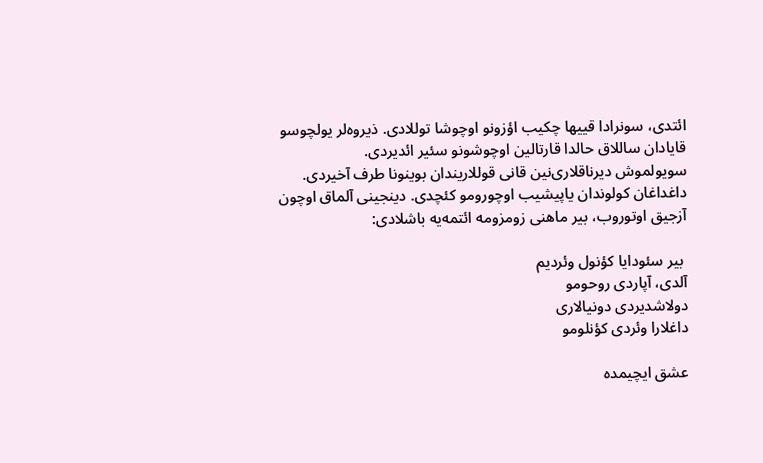ائتدی، سونرادا قییها چکیب اؤزونو اوچوشا توللادی. ذیروه‌لر یولچوسو قایادان ساللاق حالدا قارتالین اوچوشونو سئیر ائدیردی.
سویولموش دیرناقلاری‌نین قانی قوللاریندان بوینونا طرف آخیردی. داغداغان کولوندان یاپیشیب اوچورومو کئچدی. دینجینی آلماق اوچون آزجیق اوتوروب، بیر ماهنی زومزومه ائتمه‌یه باشلادی:

 بیر سئودایا کؤنول وئردیم
آلدی، آپاردی روحومو
دولاشدیردی دونیالاری
داغلارا وئردی کؤنلومو

عشق ایچیمده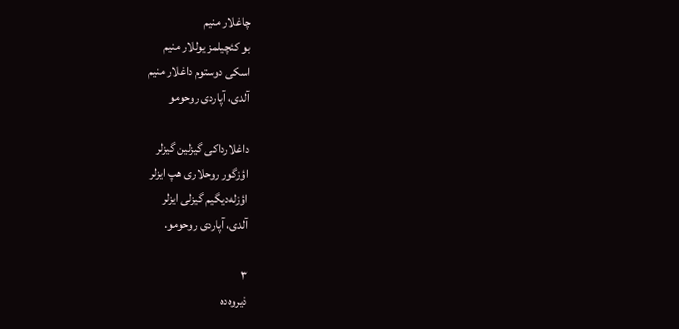چاغلار منیم
بو کئچیلمز یوللار منیم
اسکی دوستوم داغلار منیم
آلدی، آپاردی روحومو

داغلارداکی گیزلین گیزلر
اؤزگور روحلاری هپ ایزلر
اؤزله‌دیگیم گیزلی ایزلر
آلدی، آپاردی روحومو.

۳
ذیروه‌ده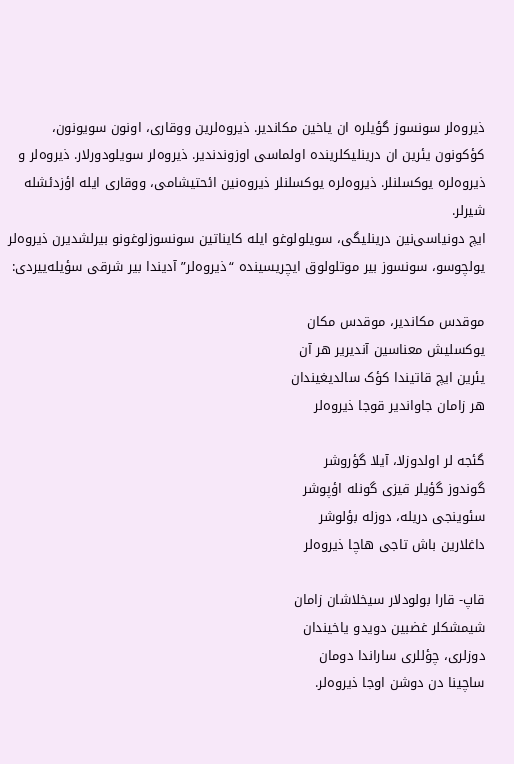ذیروه‌لر سونسوز گؤیلره ان یاخین مکاندیر. ذیروه‌لرین ووقاری، اونون سویونون، کؤکونون یئرین ان درینلیکلرینده اولماسی اوزوندندیر. ذیروه‌لر سویلودورلار. ذیروه‌لر و ذیروه‌لره یوکسلنلر. ذیروه‌لره یوکسلنلر ذیروه‌نین ائحتیشامی، ووقاری ایله اؤزدئشله شیرلر.
ایچ دونیاسی‌نین درینلیگی، سویلولوغو ایله کایناتین سونسوزلوغونو بیرلشدیرن ذیروه‌لر یولچوسو، سونسوز بیر موتلولوق ایچریسینده “ذیروه‌لر” آدیندا بیر شرقی سؤیله‌ییردی:

موقدس مکاندیر، موقدس مکان
یوکسلیش معناسین آندیریر هر آن
یئرین ایچ قاتیندا کؤک سالدیغیندان
هر زامان جاواندیر قوجا ذیروه‌لر

گئجه لر اولدوزلا، آیلا گؤروشر
گوندوز گؤیلر قیزی گونله اؤپوشر
سئوینجی دریله، دوزله بؤلوشر
داغلارین باش تاجی هاچا ذیروه‌لر

قاپ- قارا بولودلار سیخلاشان زامان
شیمشکلر غضبین دویدو یاخیندان
دوزلری، چؤللری ساراندا دومان
ساچینا دن دوشن اوجا ذیروه‌لر.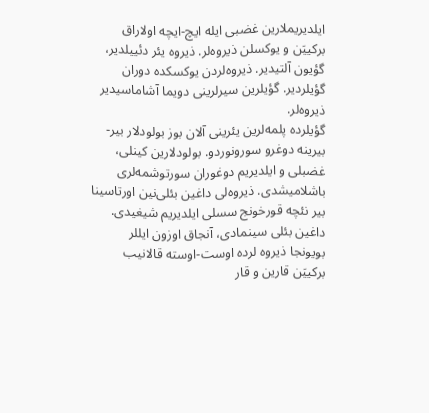ایلدیریملارین غضبی ایله ایچ-ایچه اولاراق برکییَن و یوکسلن ذیروه‌لر. ذیروه یئر دئییلدیر، گؤیون آلتیدیر. ذیروه‌لردن یوکسکده دوران گؤیلردیر. گؤیلرین سیرلرینی دویما آشاماسیدیر ذیروه‌لر.
گؤیلرده پلمه‌لرین یئرینی آلان بوز بولودلار بیر- بیرینه دوغرو سورونوردو. بولودلارین کینلی، غضبلی و ایلدیریم دوغوران سورتوشمه‌لری باشلامیشدی. ذیروه‌لی داغین بئلی‌نین اورتاسینا بیر نئچه قورخونج سسلی ایلدیریم شیغیدی. داغین بئلی سینمادی، آنجاق اوزون ایللر بویونجا ذیروه لرده اوست-اوسته قالانیب برکییَن قارین و قار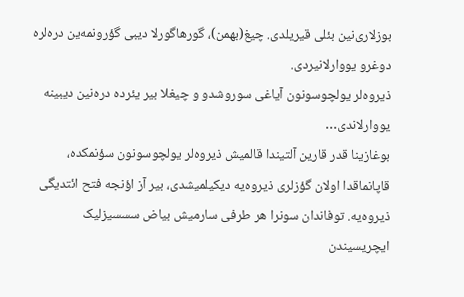بوزلاری‌نین بئلی قیریلدی. چیغ(بهمن)، گورهاگورلا دیبی گؤرونمه‌ین دره‌لره دوغرو یووارلانیردی.
ذیروه‌لر یولچوسونون آیاغی سوروشدو و چیغلا بیر یئرده دره‌نین دیبینه یووارلاندی…
بوغازینا قدر قارین آلتیندا قالمیش ذیروه‌لر یولچوسونون سؤنمکده، قاپانماقدا اولان گؤزلری ذیروه‌یه دیکیلمیشدی، بیر آز اؤنجه فتح ائتدیگی ذیروه‌یه. توفاندان سونرا هر طرفی سارمیش بیاض سسسیزلیک ایچریسیندن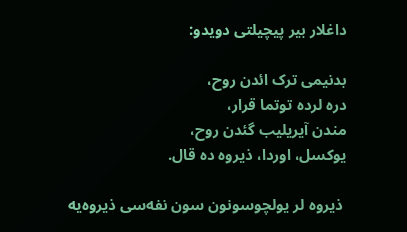داغلار بیر پیچیلتی دویدو:

بدنیمی ترک ائدن روح،
دره لرده توتما قرار،
مندن آیریلیب گئدن روح،
یوکسل، اوردا، ذیروه ده قال.

 ذیروه لر یولچوسونون سون نفه‌سی ذیروه‌یه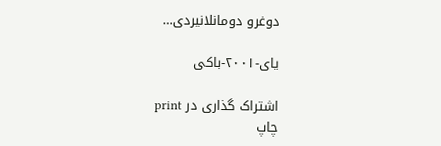دوغرو دومانلانیردی…

یای-۲۰۰۱-باکی

اشتراک گذاری در print
چاپ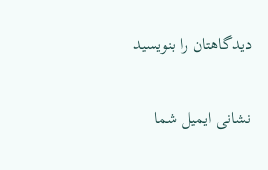دیدگاهتان را بنویسید

نشانی ایمیل شما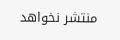منتشر نخواهد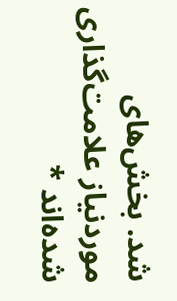شد. بخش‌های موردنیاز علامت‌گذاری شده‌اند *